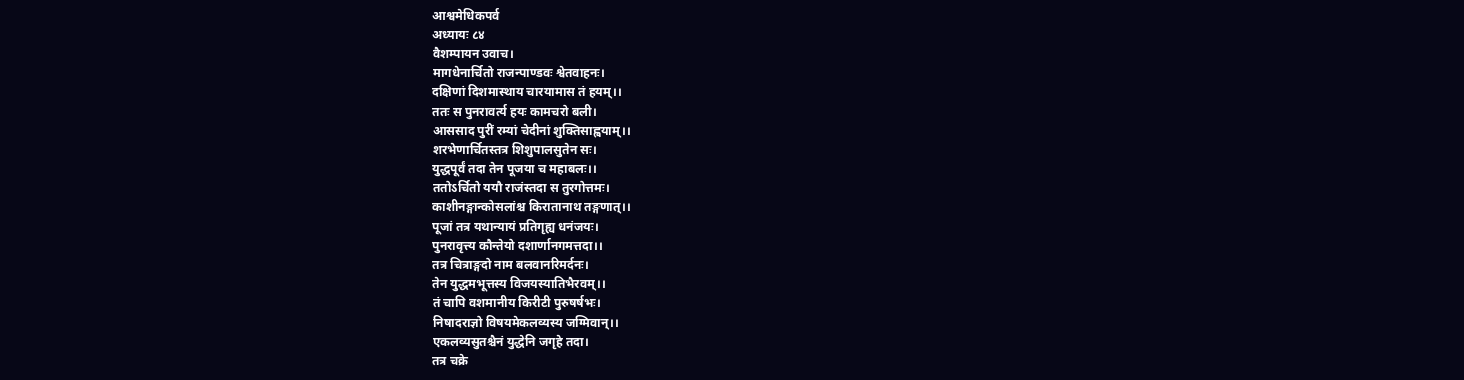आश्वमेधिकपर्व
अध्यायः ८४
वैशम्पायन उवाच।
मागधेनार्चितो राजन्पाण्डवः श्वेतवाहनः।
दक्षिणां दिशमास्थाय चारयामास तं हयम्।।
ततः स पुनरावर्त्य हयः कामचरो बली।
आससाद पुरीं रम्यां चेदीनां शुक्तिसाह्वयाम्।।
शरभेणार्चितस्तत्र शिशुपालसुतेन सः।
युद्धपूर्वं तदा तेन पूजया च महाबलः।।
ततोऽर्चितो ययौ राजंस्तदा स तुरगोत्तमः।
काशीनङ्गान्कोसलांश्च किरातानाथ तङ्गणात्।।
पूजां तत्र यथान्यायं प्रतिगृह्य धनंजयः।
पुनरावृत्त्य कौन्तेयो दशार्णानगमत्तदा।।
तत्र चित्राङ्गदो नाम बलवानरिमर्दनः।
तेन युद्धमभूत्तस्य विजयस्यातिभैरवम्।।
तं चापि वशमानीय किरीटी पुरुषर्षभः।
निषादराज्ञो विषयमेकलव्यस्य जग्मिवान्।।
एकलव्यसुतश्चैनं युद्धेनि जगृहे तदा।
तत्र चक्रे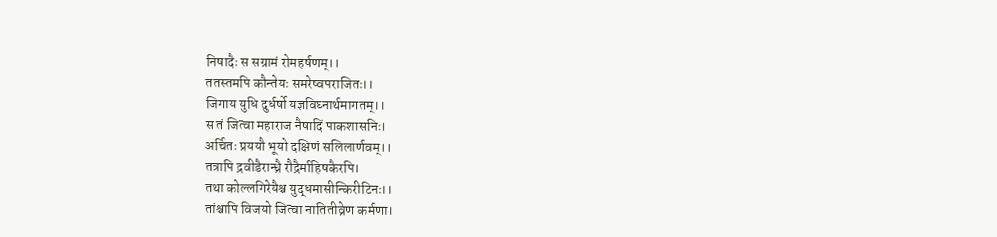निषादैः स सग्रामं रोमहर्षणम्।।
ततस्तमपि कौन्तेयः समरेष्वपराजितः।।
जिगाय युधि दुर्धर्षो यज्ञविघ्नार्थमागतम्।।
स तं जित्वा महाराज नैषादिं पाकशासनिः।
अर्चितः प्रययौ भूयो दक्षिणं सलिलार्णवम्।।
तत्रापि द्रवीडैरान्ध्रै रौद्रैर्माहिषकैरपि।
तथा कोल्लगिरेयैश्च युद्धमासीन्किरीटिनः।।
तांश्चापि विजयो जित्वा नातितीव्रेण कर्मणा।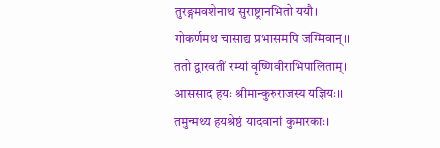तुरङ्गमवशेनाथ सुराष्ट्रानभितो ययौ।
गोकर्णमथ चासाद्य प्रभासमपि जग्मिवान्।।
ततो द्वारवतीं रम्यां वृष्णिवीराभिपालिताम्।
आससाद हयः श्रीमान्कुरुराजस्य यज्ञियः।।
तमुन्मथ्य हयश्रेष्ठं यादवानां कुमारकाः।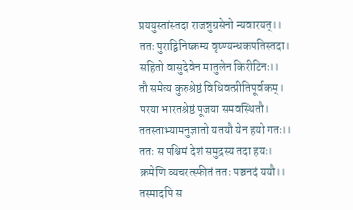प्रययुस्तांस्तदा राजन्नुग्रसेनो न्यवारयत्।।
ततः पुराद्विनिष्क्रम्य वृष्ण्यन्धकपतिस्तदा।
सहितो वासुदेवेन मातुलेन किरीटिनः।।
तौ समेत्य कुरुश्रेष्ठं विधिवत्प्रीतिपूर्वकम्।
परया भारतश्रेष्ठं पूजया समवस्थितौ।
ततस्ताभ्यामनुज्ञातो यतयौ येन हयो गतः।।
ततः स पश्चिमं देशं समुद्रस्य तदा हयः।
क्रमेणि व्यचरत्स्फीतं ततः पञ्चनदं ययौ।।
तस्मादपि स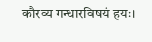कौरव्य गन्धारविषयं हयः।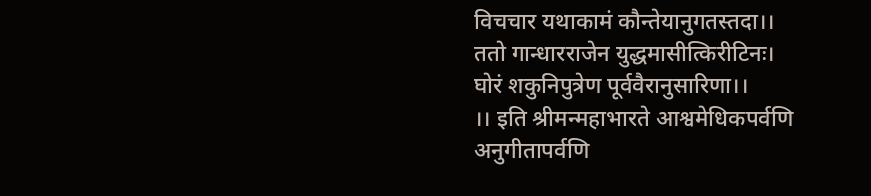विचचार यथाकामं कौन्तेयानुगतस्तदा।।
ततो गान्धारराजेन युद्धमासीत्किरीटिनः।
घोरं शकुनिपुत्रेण पूर्ववैरानुसारिणा।।
।। इति श्रीमन्महाभारते आश्वमेधिकपर्वणि
अनुगीतापर्वणि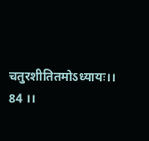चतुरशीतितमोऽध्यायः।। 84 ।।